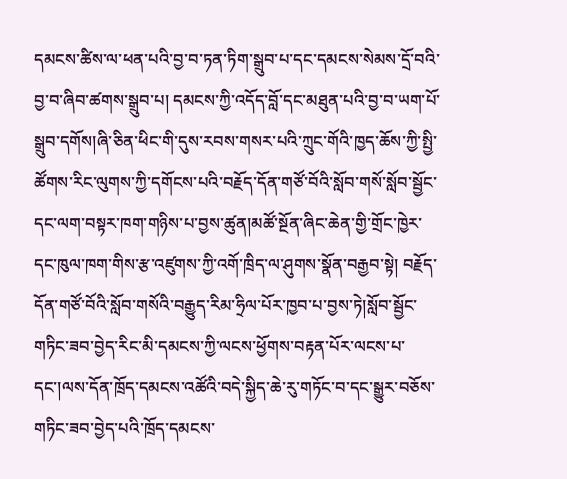དམངས་ཚིས་ལ་ཕན་པའི་བྱ་བ་ཏན་ཏིག་སྒྲུབ་པ་དང་དམངས་སེམས་དྲོ་བའི་བྱ་བ་ཞིབ་ཚགས་སྒྲུབ་པ། དམངས་ཀྱི་འདོད་བློ་དང་མཐུན་པའི་བྱ་བ་ཡག་པོ་སྒྲུབ་དགོས།ཞི་ཅིན་ཕིང་གི་དུས་རབས་གསར་པའི་ཀྲུང་གོའི་ཁྱད་ཆོས་ཀྱི་སྤྱི་ཚོགས་རིང་ལུགས་ཀྱི་དགོངས་པའི་བརྗོད་དོན་གཙོ་བོའི་སློབ་གསོ་སློབ་སྦྱོང་དང་ལག་བསྟར་ཁག་གཉིས་པ་བྱས་ཚུན།མཚོ་སྔོན་ཞིང་ཆེན་གྱི་གྲོང་ཁྱེར་དང་ཁུལ་ཁག་གིས་རྩ་འཛུགས་ཀྱི་འགོ་ཁྲིད་ལ་ཤུགས་སྣོན་བརྒྱབ་སྟེ། བརྗོད་དོན་གཙོ་བོའི་སློབ་གསོའི་བརྒྱུད་རིམ་ཧྲིལ་པོར་ཁྱབ་པ་བྱས་ཏེ།སློབ་སྦྱོང་གཏིང་ཟབ་བྱེད་རིང་མི་དམངས་ཀྱི་ལངས་ཕྱོགས་བརྟན་པོར་ལངས་པ་དང་།ལས་དོན་ཁྲོད་དམངས་འཚོའི་བདེ་སྐྱིད་ཆེ་རུ་གཏོང་བ་དང་སྒྱུར་བཅོས་གཏིང་ཟབ་བྱེད་པའི་ཁྲོད་དམངས་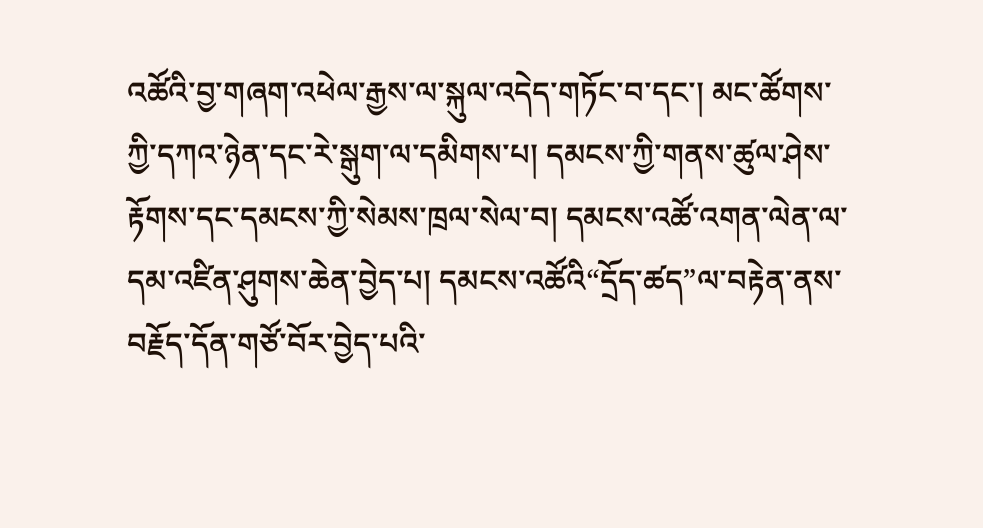འཚོའི་བྱ་གཞག་འཕེལ་རྒྱས་ལ་སྐུལ་འདེད་གཏོང་བ་དང་། མང་ཚོགས་ཀྱི་དཀའ་ཉེན་དང་རེ་སྒུག་ལ་དམིགས་པ། དམངས་ཀྱི་གནས་ཚུལ་ཤེས་རྟོགས་དང་དམངས་ཀྱི་སེམས་ཁྲལ་སེལ་བ། དམངས་འཚོ་འགན་ལེན་ལ་དམ་འཛིན་ཤུགས་ཆེན་བྱེད་པ། དམངས་འཚོའི“དྲོད་ཚད”ལ་བརྟེན་ནས་བརྗོད་དོན་གཙོ་བོར་བྱེད་པའི་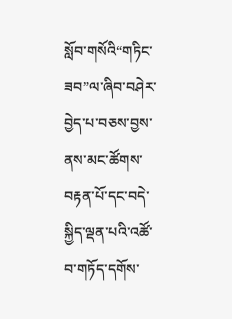སློབ་གསོའི“གཏིང་ཟབ”ལ་ཞིབ་བཤེར་བྱེད་པ་བཅས་བྱས་ནས་མང་ཚོགས་བརྟན་པོ་དང་བདེ་སྐྱིད་ལྡན་པའི་འཚོ་བ་གཏོད་དགོས་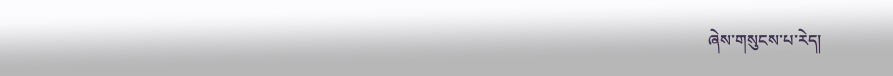ཞེས་གསུངས་པ་རེད།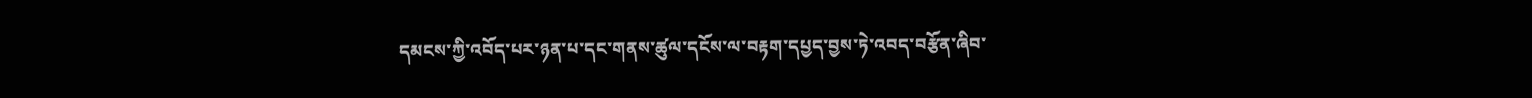དམངས་ཀྱི་འབོད་པར་ཉན་པ་དང་གནས་ཚུལ་དངོས་ལ་བརྟག་དཔྱད་བྱས་ཏེ་འབད་བརྩོན་ཞིབ་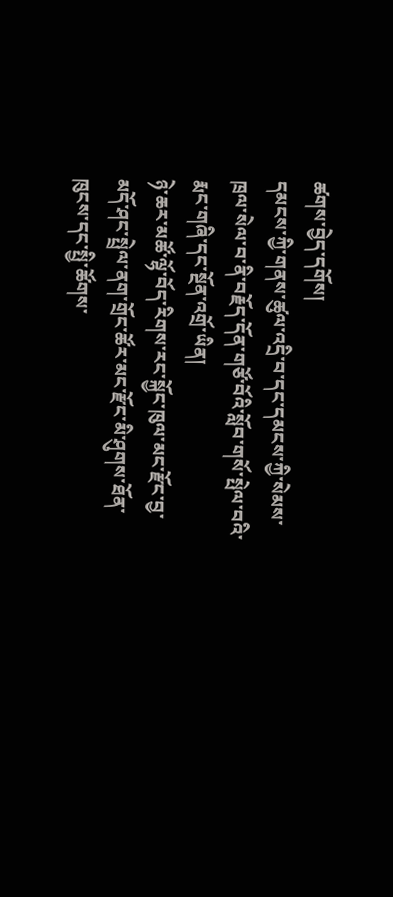ཚགས་བྱེད་དགོས།
དམངས་ཀྱི་གནས་ཚུལ་འདྲི་བ་དང་དམངས་ཀྱི་སེམས་ཁྲལ་སེལ་བ་ནི་བརྗོད་དོན་གཙོ་བོའི་སློབ་གསོ་སྤེལ་བའི་རྨང་གཞི་དང་སྔོན་འགྲོ་ཡིན།
ཉེ་ཆར་མཚོ་ལྷོ་བོད་རིགས་རང་སྐྱོང་ཁུལ་མང་རྫོང་བྱ་མདོ་ཤང་སྤྲེལ་ནག་གྲོང་ཚོར་མང་རྫོང་མི་ཤུགས་ཐོན་ཁུངས་དང་སྤྱི་ཚོགས་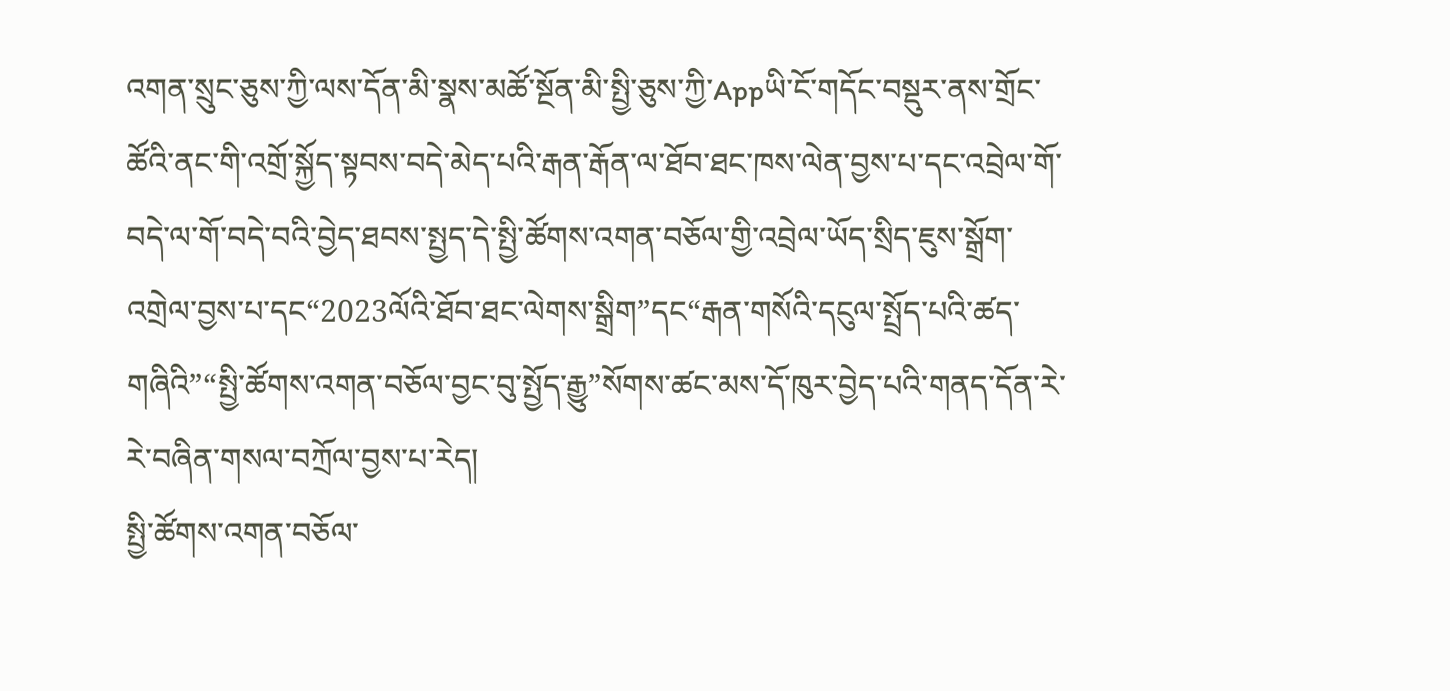འགན་སྲུང་ཅུས་ཀྱི་ལས་དོན་མི་སྣས་མཚོ་སྔོན་མི་སྤྱི་ཅུས་ཀྱི་Appཡི་ངོ་གདོང་བསྡུར་ནས་གྲོང་ཚོའི་ནང་གི་འགྲོ་སྐྱོད་སྟབས་བདེ་མེད་པའི་རྒན་རྒོན་ལ་ཐོབ་ཐང་ཁས་ལེན་བྱས་པ་དང་འབྲེལ་གོ་བདེ་ལ་གོ་བདེ་བའི་བྱེད་ཐབས་སྤྱད་དེ་སྤྱི་ཚོགས་འགན་བཅོལ་གྱི་འབྲེལ་ཡོད་སྲིད་ཇུས་སྒྲོག་འགྲེལ་བྱས་པ་དང“2023ལོའི་ཐོབ་ཐང་ལེགས་སྒྲིག”དང“རྒན་གསོའི་དངུལ་སྤྲོད་པའི་ཚད་གཞིའི”“སྤྱི་ཚོགས་འགན་བཅོལ་བྱང་བུ་སྤྱོད་རྒྱུ”སོགས་ཚང་མས་དོ་ཁུར་བྱེད་པའི་གནད་དོན་རེ་རེ་བཞིན་གསལ་བཀྲོལ་བྱས་པ་རེད།
སྤྱི་ཚོགས་འགན་བཅོལ་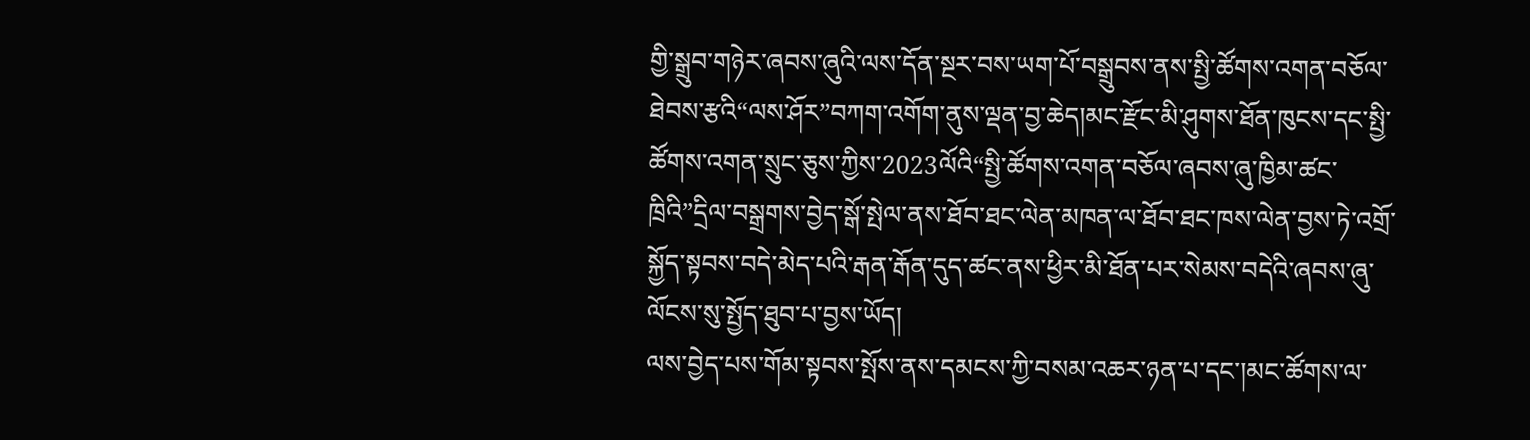གྱི་སྒྲུབ་གཉེར་ཞབས་ཞུའི་ལས་དོན་སྔར་བས་ཡག་པོ་བསྒྲུབས་ནས་སྤྱི་ཚོགས་འགན་བཅོལ་ཐེབས་རྩའི“ལས་ཤོར”བཀག་འགོག་ནུས་ལྡན་བྱ་ཆེད།མང་རྫོང་མི་ཤུགས་ཐོན་ཁུངས་དང་སྤྱི་ཚོགས་འགན་སྲུང་ཅུས་ཀྱིས་2023ལོའི“སྤྱི་ཚོགས་འགན་བཅོལ་ཞབས་ཞུ་ཁྱིམ་ཚང་ཁྲིའི”དྲིལ་བསྒྲགས་བྱེད་སྒོ་སྤེལ་ནས་ཐོབ་ཐང་ལེན་མཁན་ལ་ཐོབ་ཐང་ཁས་ལེན་བྱས་ཏེ་འགྲོ་སྐྱོད་སྟབས་བདེ་མེད་པའི་རྒན་རྒོན་དུད་ཚང་ནས་ཕྱིར་མི་ཐོན་པར་སེམས་བདེའི་ཞབས་ཞུ་ལོངས་སུ་སྤྱོད་ཐུབ་པ་བྱས་ཡོད།
ལས་བྱེད་པས་གོམ་སྟབས་སྤོས་ནས་དམངས་ཀྱི་བསམ་འཆར་ཉན་པ་དང་།མང་ཚོགས་ལ་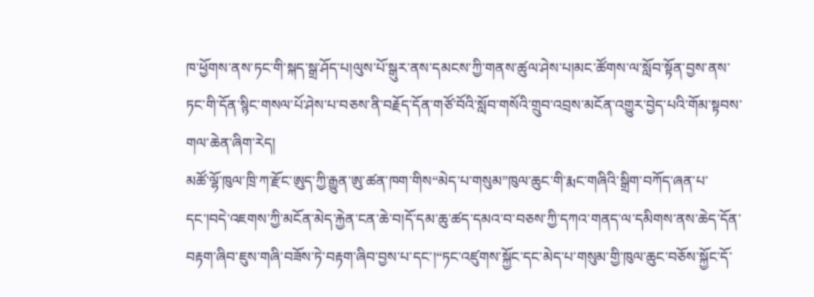ཁ་ཕྱོགས་ནས་ཏང་གི་སྐད་སྒྲ་ཤོད་པ།ལུས་པོ་སྒུར་ནས་དམངས་ཀྱི་གནས་ཚུལ་ཤེས་པ།མང་ཚོགས་ལ་སློབ་སྟོན་བྱས་ནས་ཏང་གི་དོན་སྙིང་གསལ་པོ་ཤེས་པ་བཅས་ནི་བརྗོད་དོན་གཙོ་བོའི་སློབ་གསོའི་གྲུབ་འབྲས་མངོན་འགྱུར་བྱེད་པའི་གོམ་སྟབས་གལ་ཆེན་ཞིག་རེད།
མཚོ་ལྷོ་ཁུལ་ཁྲི་ཀ་རྫོང་ཨུད་ཀྱི་རྒྱུན་ཨུ་ཚན་ཁག་གིས“མེད་པ་གསུམ”ཁུལ་ཆུང་གི་རྨང་གཞིའི་སྒྲིག་བཀོད་ཞན་པ་དང་།བདེ་འཇགས་ཀྱི་མངོན་མེད་རྐྱེན་ངན་ཆེ་བ།དོ་དམ་ཆུ་ཚད་དམའ་བ་བཅས་ཀྱི་དཀའ་གནད་ལ་དམིགས་ནས་ཆེད་དོན་བརྟག་ཞིབ་ཇུས་གཞི་བཟོས་ཏེ་བརྟག་ཞིབ་བྱས་པ་དང་།“ཏང་འཛུགས་སྐྱོང་དང་མེད་པ་གསུམ་གྱི་ཁུལ་ཆུང་བཅོས་སྐྱོང་དོ་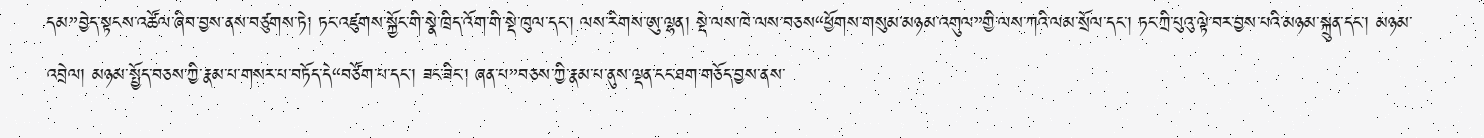དམ”བྱེད་སྟངས་འཚོལ་ཞིབ་བྱས་ནས་བཙུགས་ཏེ། ཏང་འཛུགས་སྐྱོང་གི་སྣེ་ཁྲིད་འོག་གི་སྡེ་ཁུལ་དང་། ལས་རིགས་ཨུ་ལྷན། སྡེ་ལས་ཁེ་ལས་བཅས“ཕྱོགས་གསུམ་མཉམ་འགུལ”གྱི་ལས་ཀའི་ལམ་སྲོལ་དང་། ཏང་ཀྲི་པུའུ་ལྟེ་བར་བྱས་པའི་མཉམ་སྐྲུན་དང་། མཉམ་འབྲེལ། མཉམ་སྤྱོད་བཅས་ཀྱི་རྣམ་པ་གསར་པ་བཏོད་དེ“བཙོག་པ་དང་། ཟང་ཟིང་། ཞན་པ”བཅས་ཀྱི་རྣམ་པ་ནུས་ལྡན་ངང་ཐག་གཅོད་བྱས་ནས་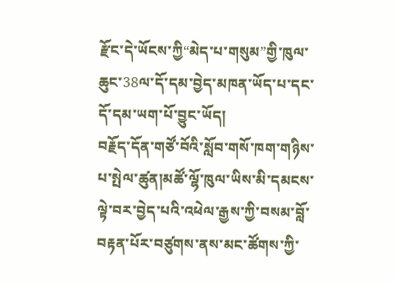རྫོང་དེ་ཡོངས་ཀྱི“མེད་པ་གསུམ”གྱི་ཁུལ་ཆུང་38ལ་དོ་དམ་བྱེད་མཁན་ཡོད་པ་དང་དོ་དམ་ཡག་པོ་བྱུང་ཡོད།
བརྗོད་དོན་གཙོ་བོའི་སློབ་གསོ་ཁག་གཉིས་པ་སྤེལ་ཚུན།མཚོ་ལྷོ་ཁུལ་ཡིས་མི་དམངས་ལྟེ་བར་བྱེད་པའི་འཕེལ་རྒྱས་ཀྱི་བསམ་བློ་བརྟན་པོར་བཙུགས་ནས་མང་ཚོགས་ཀྱི་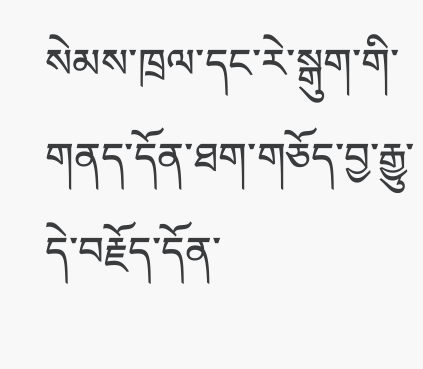སེམས་ཁྲལ་དང་རེ་སྒུག་གི་གནད་དོན་ཐག་གཅོད་བྱ་རྒྱུ་དེ་བརྗོད་དོན་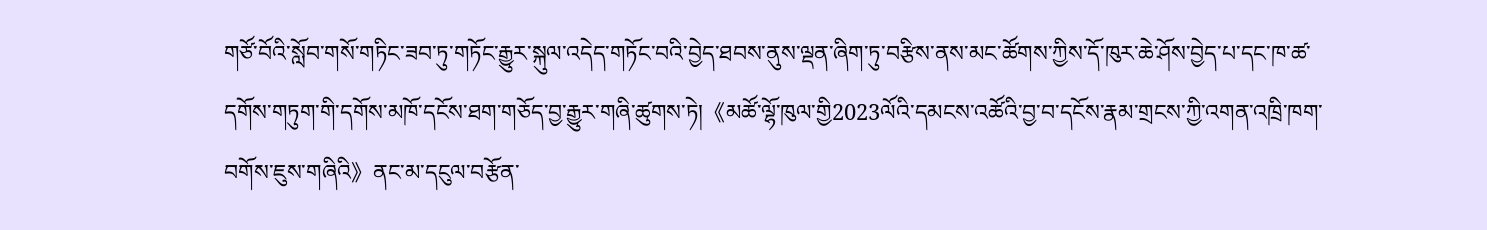གཙོ་བོའི་སློབ་གསོ་གཏིང་ཟབ་ཏུ་གཏོང་རྒྱུར་སྐུལ་འདེད་གཏོང་བའི་བྱེད་ཐབས་ནུས་ལྡན་ཞིག་ཏུ་བརྩིས་ནས་མང་ཚོགས་ཀྱིས་དོ་ཁུར་ཆེ་ཤོས་བྱེད་པ་དང་ཁ་ཚ་དགོས་གཏུག་གི་དགོས་མཁོ་དངོས་ཐག་གཅོད་བྱ་རྒྱུར་གཞི་ཚུགས་ཏེ།《མཚོ་ལྷོ་ཁུལ་གྱི2023ལོའི་དམངས་འཚོའི་བྱ་བ་དངོས་རྣམ་གྲངས་ཀྱི་འགན་འཁྲི་ཁག་བགོས་ཇུས་གཞིའི》ནང་མ་དངུལ་བརྩོན་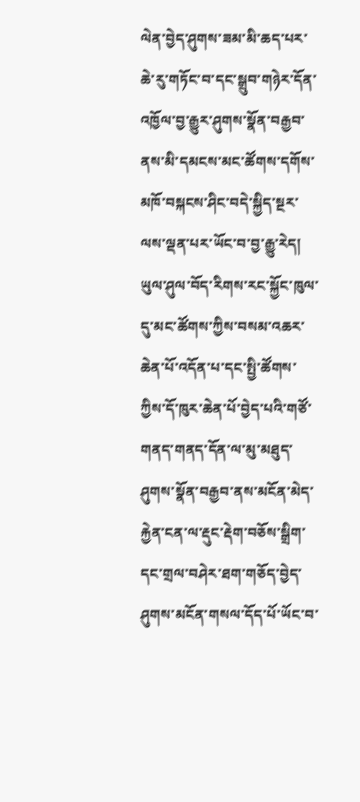ལེན་བྱེད་ཤུགས་ཟམ་མི་ཆད་པར་ཆེ་རུ་གཏོང་བ་དང་སྒྲུབ་གཉེར་དོན་འཁྱོལ་བྱ་རྒྱུར་ཤུགས་སྣོན་བརྒྱབ་ནས་མི་དམངས་མང་ཚོགས་དགོས་མཁོ་བསྐངས་ཤིང་བདེ་སྐྱིད་སྔར་ལས་ལྡན་པར་ཡོང་བ་བྱ་རྒྱུ་རེད།
ཡུལ་ཤུལ་བོད་རིགས་རང་སྐྱོང་ཁུལ་དུ་མང་ཚོགས་ཀྱིས་བསམ་འཆར་ཆེན་པོ་འདོན་པ་དང་སྤྱི་ཚོགས་ཀྱིས་དོ་ཁུར་ཆེན་པོ་བྱེད་པའི་གཙོ་གནད་གནད་དོན་ལ་མུ་མཐུད་ཤུགས་སྣོན་བརྒྱབ་ནས་མངོན་མེད་རྐྱེན་ངན་ལ་རྡུང་རྡེག་བཅོས་སྒྲིག་དང་གྲལ་བཤེར་ཐག་གཅོད་བྱེད་ཤུགས་མངོན་གསལ་དོད་པོ་ཡོང་བ་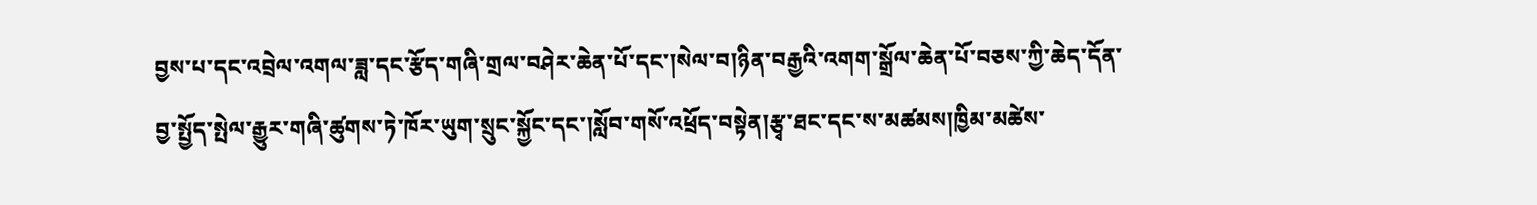བྱས་པ་དང་འབྲེལ་འགལ་ཟླ་དང་རྩོད་གཞི་གྲལ་བཤེར་ཆེན་པོ་དང་།སེལ་བ།ཉིན་བརྒྱའི་འགག་སྒྲོལ་ཆེན་པོ་བཅས་ཀྱི་ཆེད་དོན་བྱ་སྤྱོད་སྤེལ་རྒྱུར་གཞི་ཚུགས་ཏེ་ཁོར་ཡུག་སྲུང་སྐྱོང་དང་།སློབ་གསོ་འཕྲོད་བསྟེན།རྩྭ་ཐང་དང་ས་མཚམས།ཁྱིམ་མཚེས་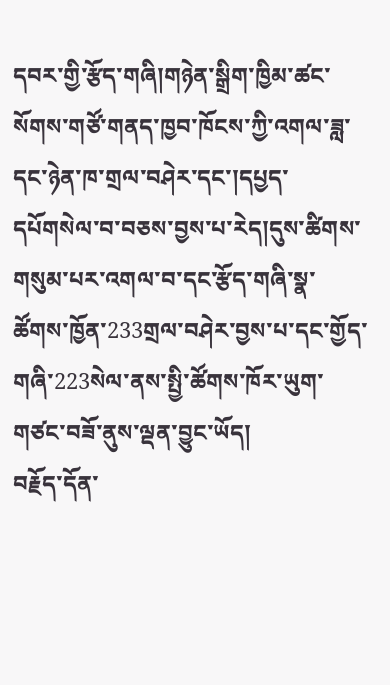དབར་གྱི་རྩོད་གཞི།གཉེན་སྒྲིག་ཁྱིམ་ཚང་སོགས་གཙོ་གནད་ཁྱབ་ཁོངས་ཀྱི་འགལ་ཟླ་དང་ཉེན་ཁ་གྲལ་བཤེར་དང་།དཔྱད་དཔོགསེལ་བ་བཅས་བྱས་པ་རེད།དུས་ཚིགས་གསུམ་པར་འགལ་བ་དང་རྩོད་གཞི་སྣ་ཚོགས་ཁྱོན་233གྲལ་བཤེར་བྱས་པ་དང་གྱོད་གཞི་223སེལ་ནས་སྤྱི་ཚོགས་ཁོར་ཡུག་གཙང་བཟོ་ནུས་ལྡན་བྱུང་ཡོད།
བརྗོད་དོན་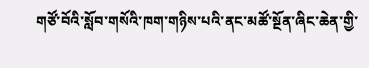གཙོ་བོའི་སློབ་གསོའི་ཁག་གཉིས་པའི་ནང་མཚོ་སྔོན་ཞིང་ཆེན་གྱི་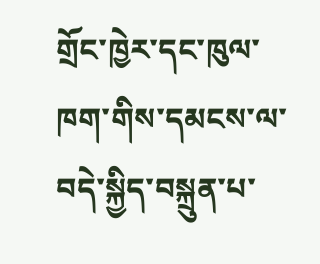གྲོང་ཁྱེར་དང་ཁུལ་ཁག་གིས་དམངས་ལ་བདེ་སྐྱིད་བསྐྲུན་པ་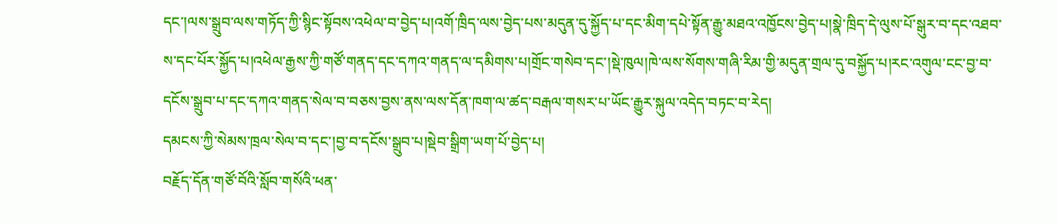དང་།ལས་སྒྲུབ་ལས་གཏོད་ཀྱི་སྙིང་སྟོབས་འཕེལ་བ་བྱེད་པ།འགོ་ཁྲིད་ལས་བྱེད་པས་མདུན་དུ་སྐྱོད་པ་དང་མིག་དཔེ་སྟོན་རྒྱུ་མཐའ་འཁྱོངས་བྱེད་པ།སྣེ་ཁྲིད་དེ་ལུས་པོ་སྒུར་བ་དང་འཐབ་ས་དང་པོར་སྐྱོད་པ།འཕེལ་རྒྱས་ཀྱི་གཙོ་གནད་དང་དཀའ་གནད་ལ་དམིགས་པ།གྲོང་གསེབ་དང་།སྡེ་ཁུལ།ཁེ་ལས་སོགས་གཞི་རིམ་གྱི་མདུན་གྲལ་དུ་བསྐྱོད་པ།རང་འགུལ་ངང་བྱ་བ་དངོས་སྒྲུབ་པ་དང་དཀའ་གནད་སེལ་བ་བཅས་བྱས་ནས་ལས་དོན་ཁག་ལ་ཚད་བརྒལ་གསར་པ་ཡོང་རྒྱུར་སྐུལ་འདེད་བཏང་བ་རེད།
དམངས་ཀྱི་སེམས་ཁྲལ་སེལ་བ་དང་།བྱ་བ་དངོས་སྒྲུབ་པ།སྡེབ་སྒྲིག་ཡག་པོ་བྱེད་པ།
བརྗོད་དོན་གཙོ་བོའི་སློབ་གསོའི་ཕན་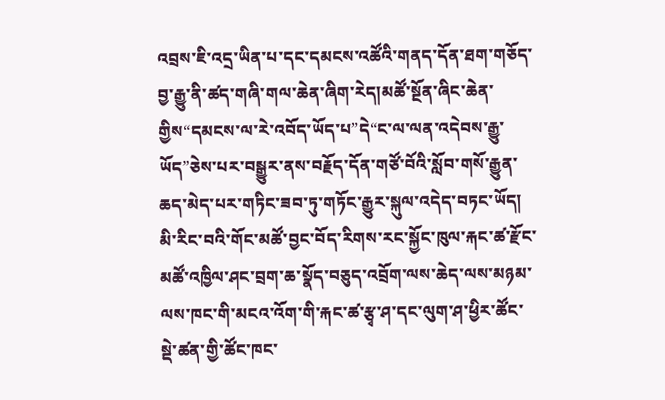འབྲས་ཇི་འདྲ་ཡིན་པ་དང་དམངས་འཚོའི་གནད་དོན་ཐག་གཅོད་བྱ་རྒྱུ་ནི་ཚད་གཞི་གལ་ཆེན་ཞིག་རེད།མཚོ་སྔོན་ཞིང་ཆེན་གྱིས“དམངས་ལ་རེ་འབོད་ཡོད་པ”དེ“ང་ལ་ལན་འདེབས་རྒྱུ་ཡོད”ཅེས་པར་བསྒྱུར་ནས་བརྗོད་དོན་གཙོ་བོའི་སློབ་གསོ་རྒྱུན་ཆད་མེད་པར་གཏིང་ཟབ་ཏུ་གཏོང་རྒྱུར་སྐུལ་འདེད་བཏང་ཡོད།
མི་རིང་བའི་གོང་མཚོ་བྱང་བོད་རིགས་རང་སྐྱོང་ཁུལ་རྐང་ཚ་རྫོང་མཚོ་འཁྱིལ་ཤང་བྲག་ཆ་སྣོད་བཅུད་འབྲོག་ལས་ཆེད་ལས་མཉམ་ལས་ཁང་གི་མངའ་འོག་གི་རྐང་ཚ་རྩྭ་ཤ་དང་ལུག་ཤ་ཕྱིར་ཚོང་སྡེ་ཚན་གྱི་ཚོང་ཁང་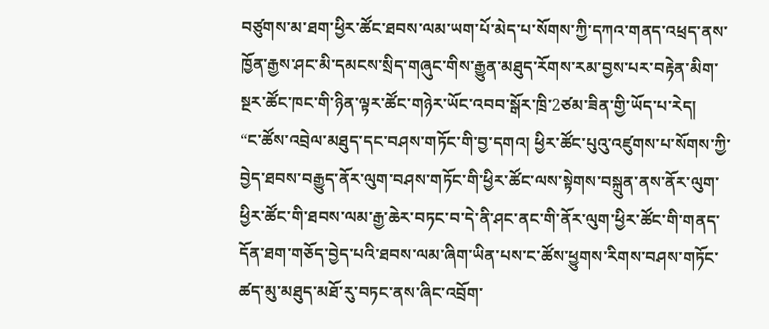བཙུགས་མ་ཐག་ཕྱིར་ཚོང་ཐབས་ལམ་ཡག་པོ་མེད་པ་སོགས་ཀྱི་དཀའ་གནད་འཕྲད་ནས་ཁྱོན་རྒྱས་ཤང་མི་དམངས་སྲིད་གཞུང་གིས་རྒྱུན་མཐུད་རོགས་རམ་བྱས་པར་བརྟེན་མིག་སྔར་ཚོང་ཁང་གི་ཉིན་ལྟར་ཚོང་གཉེར་ཡོང་འབབ་སྒོར་ཁྲི་2ཙམ་ཟིན་གྱི་ཡོད་པ་རེད།
“ང་ཚོས་འབྲེལ་མཐུད་དང་བཤས་གཏོང་གི་བྱ་དགའ། ཕྱིར་ཚོང་པུའུ་འཛུགས་པ་སོགས་ཀྱི་བྱེད་ཐབས་བརྒྱུད་ནོར་ལུག་བཤས་གཏོང་གི་ཕྱིར་ཚོང་ལས་སྟེགས་བསྐྲུན་ནས་ནོར་ལུག་ཕྱིར་ཚོང་གི་ཐབས་ལམ་རྒྱ་ཆེར་བཏང་བ་དེ་ནི་ཤང་ནང་གི་ནོར་ལུག་ཕྱིར་ཚོང་གི་གནད་དོན་ཐག་གཅོད་བྱེད་པའི་ཐབས་ལམ་ཞིག་ཡིན་པས་ང་ཚོས་ཕྱུགས་རིགས་བཤས་གཏོང་ཚད་མུ་མཐུད་མཐོ་རུ་བཏང་ནས་ཞིང་འབྲོག་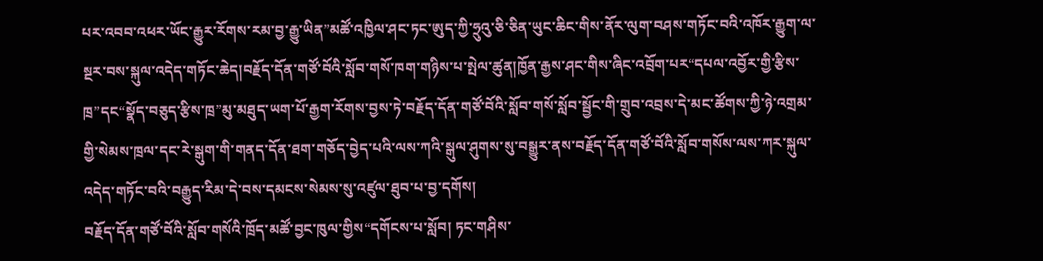པར་འབབ་འཕར་ཡོང་རྒྱུར་རོགས་རམ་བྱ་རྒྱུ་ཡིན”མཚོ་འཁྱིལ་ཤང་ཏང་ཨུད་ཀྱི་ཧྲུའུ་ཅི་ཅིན་ཡུང་ཆིང་གིས་ནོར་ལུག་བཤས་གཏོང་བའི་འཁོར་རྒྱུག་ལ་སྔར་བས་སྐུལ་འདེད་གཏོང་ཆེད།བརྗོད་དོན་གཙོ་བོའི་སློབ་གསོ་ཁག་གཉིས་པ་སྤེལ་ཚུན།ཁྱོན་རྒྱས་ཤང་གིས་ཞིང་འབྲོག་པར“དཔལ་འབྱོར་གྱི་རྩིས་ཁྲ”དང“སྣོད་བཅུད་རྩིས་ཁྲ”མུ་མཐུད་ཡག་པོ་རྒྱག་རོགས་བྱས་ཏེ་བརྗོད་དོན་གཙོ་བོའི་སློབ་གསོ་སློབ་སྦྱོང་གི་གྲུབ་འབྲས་དེ་མང་ཚོགས་ཀྱི་ཉེ་འགྲམ་གྱི་སེམས་ཁྲལ་དང་རེ་སྒུག་གི་གནད་དོན་ཐག་གཅོད་བྱེད་པའི་ལས་ཀའི་སྒུལ་ཤུགས་སུ་བསྒྱུར་ནས་བརྗོད་དོན་གཙོ་བོའི་སློབ་གསོས་ལས་ཀར་སྐུལ་འདེད་གཏོང་བའི་བརྒྱུད་རིམ་དེ་བས་དམངས་སེམས་སུ་འཛུལ་ཐུབ་པ་བྱ་དགོས།
བརྗོད་དོན་གཙོ་བོའི་སློབ་གསོའི་ཁྲོད་མཚོ་བྱང་ཁུལ་གྱིས“དགོངས་པ་སློབ། ཏང་གཤིས་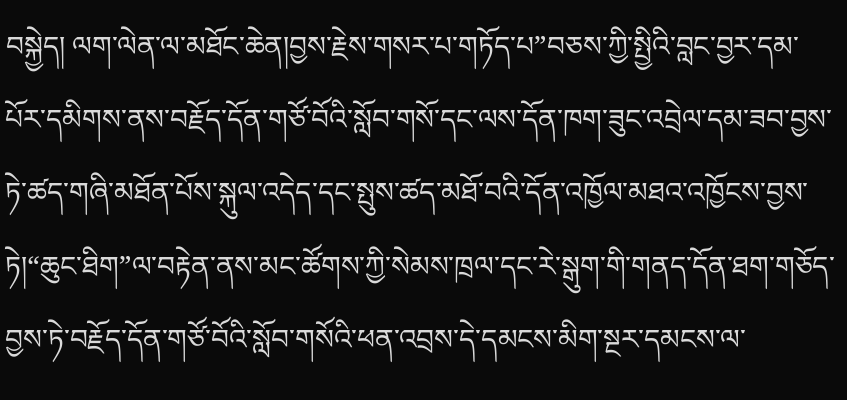བསྐྱེད། ལག་ལེན་ལ་མཐོང་ཆེན།བྱས་རྗེས་གསར་པ་གཏོད་པ”བཅས་ཀྱི་སྤྱིའི་བླང་བྱར་དམ་པོར་དམིགས་ནས་བརྗོད་དོན་གཙོ་བོའི་སློབ་གསོ་དང་ལས་དོན་ཁག་ཟུང་འབྲེལ་དམ་ཟབ་བྱས་ཏེ་ཚད་གཞི་མཐོན་པོས་སྐུལ་འདེད་དང་སྤུས་ཚད་མཐོ་བའི་དོན་འཁྱོལ་མཐའ་འཁྱོངས་བྱས་ཏེ།“ཆུང་ཐིག”ལ་བརྟེན་ནས་མང་ཚོགས་ཀྱི་སེམས་ཁྲལ་དང་རེ་སྒུག་གི་གནད་དོན་ཐག་གཅོད་བྱས་ཏེ་བརྗོད་དོན་གཙོ་བོའི་སློབ་གསོའི་ཕན་འབྲས་དེ་དམངས་མིག་སྔར་དམངས་ལ་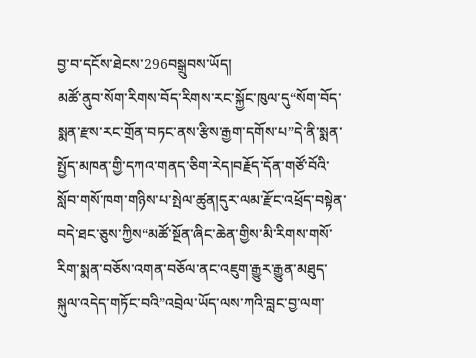བྱ་བ་དངོས་ཐེངས་296བསྒྲུབས་ཡོད།
མཚོ་ནུབ་སོག་རིགས་བོད་རིགས་རང་སྐྱོང་ཁུལ་དུ“སོག་བོད་སྨན་རྫས་རང་གྲོན་བཏང་ནས་རྩིས་རྒྱག་དགོས་པ”དེ་ནི་སྨན་སྤྱོད་མཁན་གྱི་དཀའ་གནད་ཅིག་རེད།བརྗོད་དོན་གཙོ་བོའི་སློབ་གསོ་ཁག་གཉིས་པ་སྤེལ་ཚུན།དུར་ལམ་རྫོང་འཕྲོད་བསྟེན་བདེ་ཐང་ཅུས་ཀྱིས“མཚོ་སྔོན་ཞིང་ཆེན་གྱིས་མི་རིགས་གསོ་རིག་སྨན་བཅོས་འགན་བཅོལ་ནང་འཇུག་རྒྱུར་རྒྱུན་མཐུད་སྐུལ་འདེད་གཏོང་བའི”འབྲེལ་ཡོད་ལས་ཀའི་བླང་བྱ་ལག་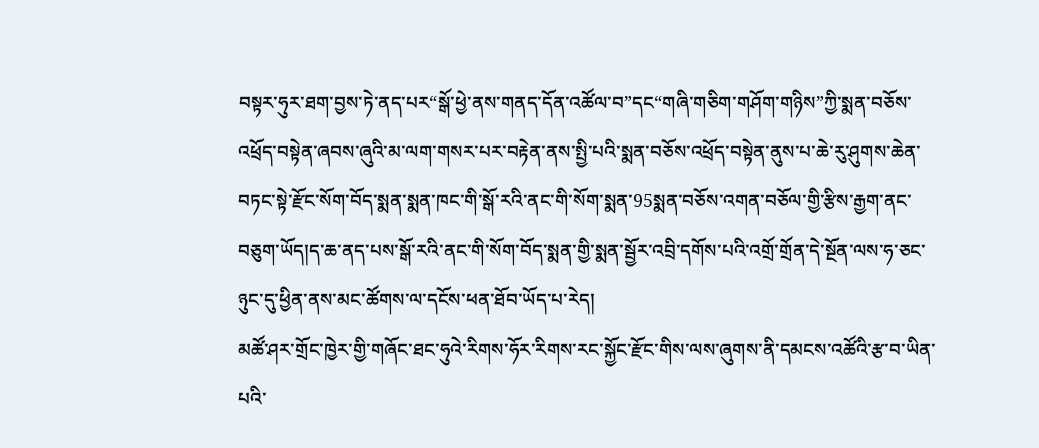བསྟར་ཧུར་ཐག་བྱས་ཏེ་ནད་པར“སྒོ་ཕྱེ་ནས་གནད་དོན་འཚོལ་བ”དང“གཞི་གཅིག་གཤོག་གཉིས”ཀྱི་སྨན་བཅོས་འཕྲོད་བསྟེན་ཞབས་ཞུའི་མ་ལག་གསར་པར་བརྟེན་ནས་སྤྱི་པའི་སྨན་བཅོས་འཕྲོད་བསྟེན་ནུས་པ་ཆེ་རུ་ཤུགས་ཆེན་བཏང་སྟེ་རྫོང་སོག་བོད་སྨན་སྨན་ཁང་གི་སྒོ་རའི་ནང་གི་སོག་སྨན་95སྨན་བཅོས་འགན་བཅོལ་གྱི་རྩིས་རྒྱག་ནང་བཅུག་ཡོད།ད་ཆ་ནད་པས་སྒོ་རའི་ནང་གི་སོག་བོད་སྨན་གྱི་སྨན་སྦྱོར་འབྲི་དགོས་པའི་འགྲོ་གྲོན་དེ་སྔོན་ལས་ཧ་ཅང་ཉུང་དུ་ཕྱིན་ནས་མང་ཚོགས་ལ་དངོས་ཕན་ཐོབ་ཡོད་པ་རེད།
མཚོ་ཤར་གྲོང་ཁྱེར་གྱི་གཞོང་ཐང་ཧུའེ་རིགས་ཧོར་རིགས་རང་སྐྱོང་རྫོང་གིས་ལས་ཞུགས་ནི་དམངས་འཚོའི་རྩ་བ་ཡིན་པའི་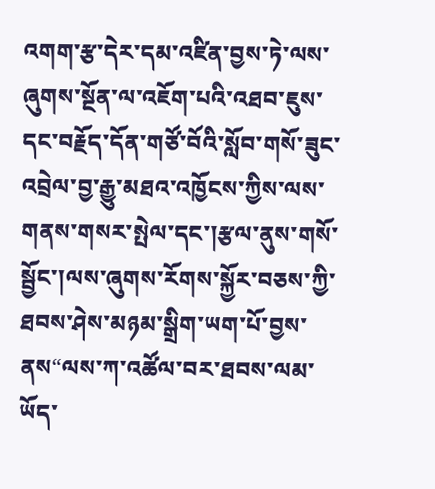འགག་རྩ་དེར་དམ་འཛིན་བྱས་ཏེ་ལས་ཞུགས་སྔོན་ལ་འཇོག་པའི་འཐབ་ཇུས་དང་བརྗོད་དོན་གཙོ་བོའི་སློབ་གསོ་ཟུང་འབྲེལ་བྱ་རྒྱུ་མཐའ་འཁྱོངས་ཀྱིས་ལས་གནས་གསར་སྤེལ་དང་།རྩལ་ནུས་གསོ་སྦྱོང་།ལས་ཞུགས་རོགས་སྐྱོར་བཅས་ཀྱི་ཐབས་ཤེས་མཉམ་སྒྲིག་ཡག་པོ་བྱས་ནས“ལས་ཀ་འཚོལ་བར་ཐབས་ལམ་ཡོད་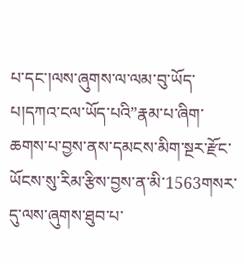པ་དང་།ལས་ཞུགས་ལ་ལམ་བུ་ཡོད་པ།དཀའ་ངལ་ཡོད་པའི”རྣམ་པ་ཞིག་ཆགས་པ་བྱས་ནས་དམངས་མིག་སྔར་རྫོང་ཡོངས་སུ་རིམ་རྩིས་བྱས་ན་མི་1563གསར་དུ་ལས་ཞུགས་ཐུབ་པ་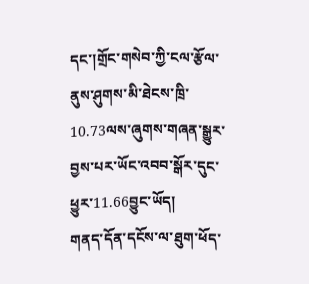དང་།གྲོང་གསེབ་ཀྱི་ངལ་རྩོལ་ནུས་ཤུགས་མི་ཐེངས་ཁྲི་10.73ལས་ཞུགས་གཞན་སྒྱུར་བྱས་པར་ཡོང་འབབ་སྒོར་དུང་ཕྱུར་11.66བྱུང་ཡོད།
གནད་དོན་དངོས་ལ་ཐུག་ཕོད་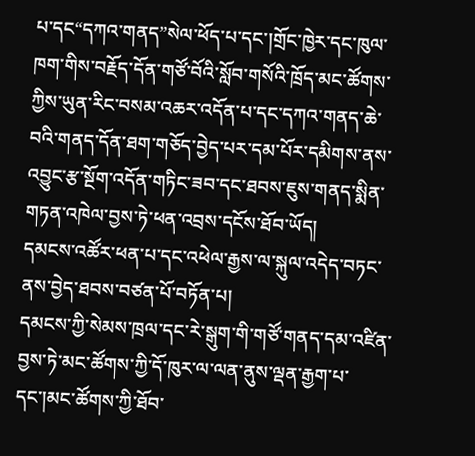པ་དང“དཀའ་གནད”སེལ་ཕོད་པ་དང་།གྲོང་ཁྱེར་དང་ཁུལ་ཁག་གིས་བརྗོད་དོན་གཙོ་བོའི་སློབ་གསོའི་ཁྲོད་མང་ཚོགས་ཀྱིས་ཡུན་རིང་བསམ་འཆར་འདོན་པ་དང་དཀའ་གནད་ཆེ་བའི་གནད་དོན་ཐག་གཅོད་བྱེད་པར་དམ་པོར་དམིགས་ནས་འབྱུང་རྩ་སྔོག་འདོན་གཏིང་ཟབ་དང་ཐབས་ཇུས་གནད་སྨིན་གཏན་འཁེལ་བྱས་ཏེ་ཕན་འབྲས་དངོས་ཐོབ་ཡོད།
དམངས་འཚོར་ཕན་པ་དང་འཕེལ་རྒྱས་ལ་སྐུལ་འདེད་བཏང་ནས་བྱེད་ཐབས་བཙན་པོ་བཏོན་པ།
དམངས་ཀྱི་སེམས་ཁྲལ་དང་རེ་སྒུག་གི་གཙོ་གནད་དམ་འཛིན་བྱས་ཏེ་མང་ཚོགས་ཀྱི་དོ་ཁུར་ལ་ལན་ནུས་ལྡན་རྒྱག་པ་དང་།མང་ཚོགས་ཀྱི་ཐོབ་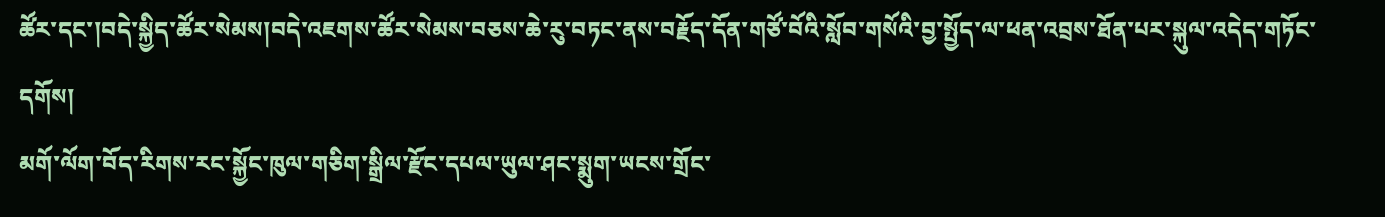ཚོར་དང་།བདེ་སྐྱིད་ཚོར་སེམས།བདེ་འཇགས་ཚོར་སེམས་བཅས་ཆེ་རུ་བཏང་ནས་བརྗོད་དོན་གཙོ་བོའི་སློབ་གསོའི་བྱ་སྤྱོད་ལ་ཕན་འབྲས་ཐོན་པར་སྐུལ་འདེད་གཏོང་དགོས།
མགོ་ལོག་བོད་རིགས་རང་སྐྱོང་ཁུལ་གཅིག་སྒྲིལ་རྫོང་དཔལ་ཡུལ་ཤང་སྨུག་ཡངས་གྲོང་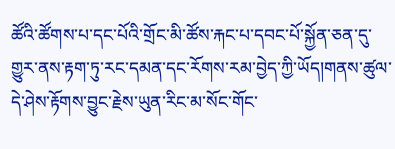ཚོའི་ཚོགས་པ་དང་པོའི་གྲོང་མི་ཚོས་རྐང་པ་དབང་པོ་སྐྱོན་ཅན་དུ་གྱུར་ནས་རྟག་ཏུ་རང་དམན་དང་རོགས་རམ་བྱེད་ཀྱི་ཡོད།གནས་ཚུལ་དེ་ཤེས་རྟོགས་བྱུང་རྗེས་ཡུན་རིང་མ་སོང་གོང་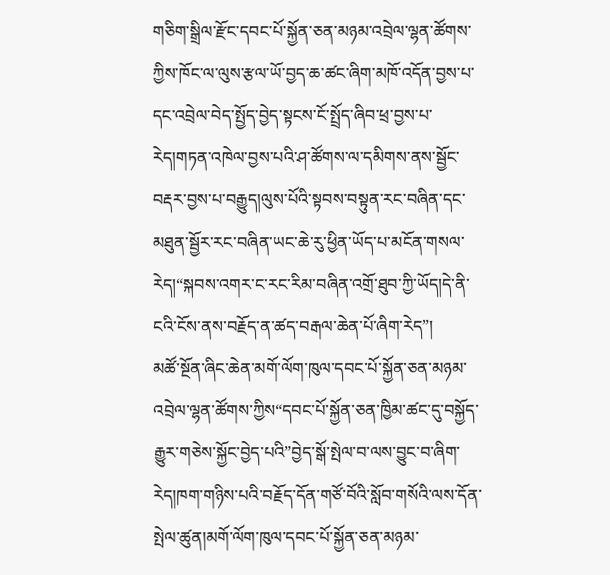གཅིག་སྒྲིལ་རྫོང་དབང་པོ་སྐྱོན་ཅན་མཉམ་འབྲེལ་ལྷན་ཚོགས་ཀྱིས་ཁོང་ལ་ལུས་རྩལ་ཡོ་བྱད་ཆ་ཚང་ཞིག་མཁོ་འདོན་བྱས་པ་དང་འབྲེལ་བེད་སྤྱོད་བྱེད་སྟངས་ངོ་སྤྲོད་ཞིབ་ཕྲ་བྱས་པ་རེད།གཏན་འཁེལ་བྱས་པའི་ཤ་ཚོགས་ལ་དམིགས་ནས་སྦྱོང་བརྡར་བྱས་པ་བརྒྱུད།ལུས་པོའི་སྟབས་བསྟུན་རང་བཞིན་དང་མཐུན་སྦྱོར་རང་བཞིན་ཡང་ཆེ་རུ་ཕྱིན་ཡོད་པ་མངོན་གསལ་རེད།“སྐབས་འགར་ང་རང་རིམ་བཞིན་འགྲོ་ཐུབ་ཀྱི་ཡོད།དེ་ནི་ངའི་ངོས་ནས་བརྗོད་ན་ཚད་བརྒལ་ཆེན་པོ་ཞིག་རེད”།
མཚོ་སྔོན་ཞིང་ཆེན་མགོ་ལོག་ཁུལ་དབང་པོ་སྐྱོན་ཅན་མཉམ་འབྲེལ་ལྷན་ཚོགས་ཀྱིས“དབང་པོ་སྐྱོན་ཅན་ཁྱིམ་ཚང་དུ་བསྐྱོད་རྒྱུར་གཅེས་སྐྱོང་བྱེད་པའི”བྱེད་སྒོ་སྤེལ་བ་ལས་བྱུང་བ་ཞིག་རེད།ཁག་གཉིས་པའི་བརྗོད་དོན་གཙོ་བོའི་སློབ་གསོའི་ལས་དོན་སྤེལ་ཚུན།མགོ་ལོག་ཁུལ་དབང་པོ་སྐྱོན་ཅན་མཉམ་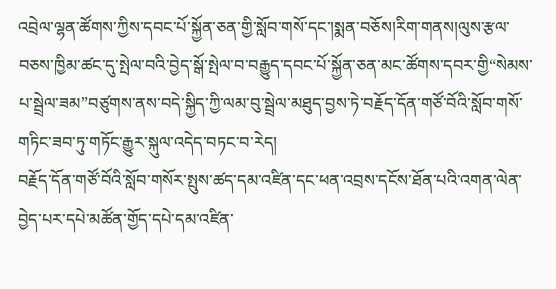འབྲེལ་ལྷན་ཚོགས་ཀྱིས་དབང་པོ་སྐྱོན་ཅན་གྱི་སློབ་གསོ་དང་།སྨན་བཅོས།རིག་གནས།ལུས་རྩལ་བཅས་ཁྱིམ་ཚང་དུ་སྤེལ་བའི་བྱེད་སྒོ་སྤེལ་བ་བརྒྱུད་དབང་པོ་སྐྱོན་ཅན་མང་ཚོགས་དབར་གྱི“སེམས་པ་སྦྲེལ་ཟམ”བཙུགས་ནས་བདེ་སྐྱིད་ཀྱི་ལམ་བུ་སྦྲེལ་མཐུད་བྱས་ཏེ་བརྗོད་དོན་གཙོ་བོའི་སློབ་གསོ་གཏིང་ཟབ་ཏུ་གཏོང་རྒྱུར་སྐུལ་འདེད་བཏང་བ་རེད།
བརྗོད་དོན་གཙོ་བོའི་སློབ་གསོར་སྤུས་ཚད་དམ་འཛིན་དང་ཕན་འབྲས་དངོས་ཐོན་པའི་འགན་ལེན་བྱེད་པར་དཔེ་མཚོན་གྱོད་དཔེ་དམ་འཛིན་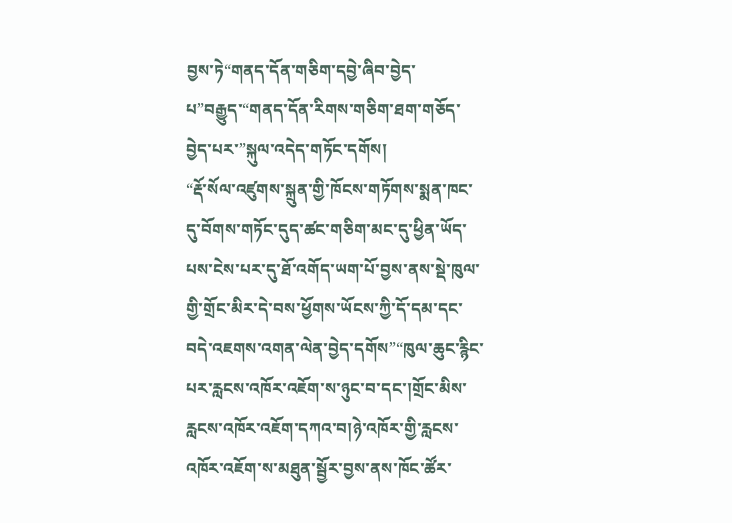བྱས་ཏེ“གནད་དོན་གཅིག་དབྱེ་ཞིབ་བྱེད་པ”བརྒྱུད་“གནད་དོན་རིགས་གཅིག་ཐག་གཅོད་བྱེད་པར་”སྐུལ་འདེད་གཏོང་དགོས།
“རྡོ་སོལ་འཛུགས་སྐྲུན་གྱི་ཁོངས་གཏོགས་སྨན་ཁང་དུ་བོགས་གཏོང་དུད་ཚང་གཅིག་མང་དུ་ཕྱིན་ཡོད་པས་ངེས་པར་དུ་ཐོ་འགོད་ཡག་པོ་བྱས་ནས་སྡེ་ཁུལ་གྱི་གྲོང་མིར་དེ་བས་ཕྱོགས་ཡོངས་ཀྱི་དོ་དམ་དང་བདེ་འཇགས་འགན་ལེན་བྱེད་དགོས”“ཁུལ་ཆུང་རྙིང་པར་རླངས་འཁོར་འཇོག་ས་ཉུང་བ་དང་།གྲོང་མིས་རླངས་འཁོར་འཇོག་དཀའ་བ།ཉེ་འཁོར་གྱི་རླངས་འཁོར་འཇོག་ས་མཐུན་སྦྱོར་བྱས་ནས་ཁོང་ཚོར་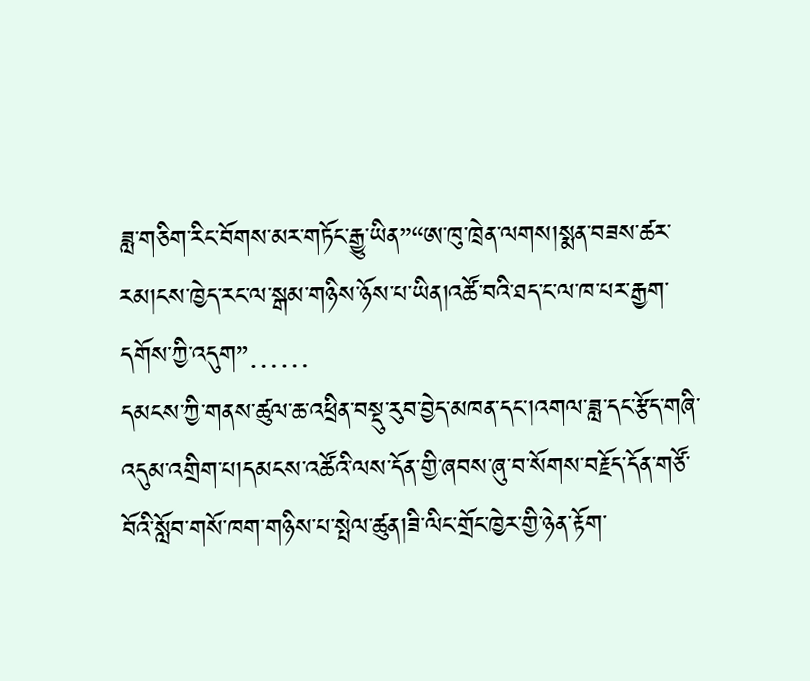ཟླ་གཅིག་རིང་བོགས་མར་གཏོང་རྒྱུ་ཡིན”“ཨ་ཁུ་ཁྲེན་ལགས།སྨན་བཟས་ཚར་རམ།ངས་ཁྱེད་རང་ལ་སྒམ་གཉིས་ཉོས་པ་ཡིན།འཚོ་བའི་ཐད་ང་ལ་ཁ་པར་རྒྱག་དགོས་ཀྱི་འདུག”……
དམངས་ཀྱི་གནས་ཚུལ་ཆ་འཕྲིན་བསྡུ་རུབ་བྱེད་མཁན་དང་།འགལ་ཟླ་དང་རྩོད་གཞི་འདུམ་འགྲིག་པ།དམངས་འཚོའི་ལས་དོན་གྱི་ཞབས་ཞུ་བ་སོགས་བརྗོད་དོན་གཙོ་བོའི་སློབ་གསོ་ཁག་གཉིས་པ་སྤེལ་ཚུན།ཟི་ལིང་གྲོང་ཁྱེར་གྱི་ཉེན་རྟོག་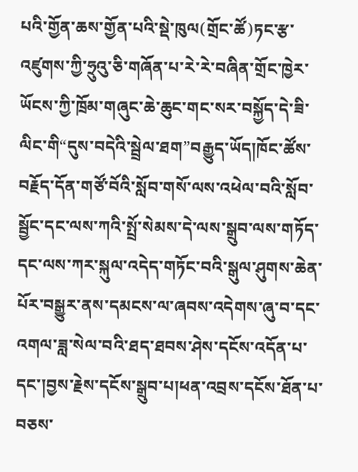པའི་གྱོན་ཆས་གྱོན་པའི་སྡེ་ཁུལ(གྲོང་ཚོ)ཏང་རྩ་འཛུགས་ཀྱི་ཧྲུའུ་ཅི་གཞོན་པ་རེ་རེ་བཞིན་གྲོང་ཁྱེར་ཡོངས་ཀྱི་ཁྲོམ་གཞུང་ཆེ་ཆུང་གང་སར་བསྐྱོད་དེ་ཟི་ལིང་གི“དུས་བདེའི་སྦྲེལ་ཐག”བརྒྱུད་ཡོད།ཁོང་ཚོས་བརྗོད་དོན་གཙོ་བོའི་སློབ་གསོ་ལས་འཕེལ་བའི་སློབ་སྦྱོང་དང་ལས་ཀའི་སྤྲོ་སེམས་དེ་ལས་སྒྲུབ་ལས་གཏོད་དང་ལས་ཀར་སྐུལ་འདེད་གཏོང་བའི་སྒུལ་ཤུགས་ཆེན་པོར་བསྒྱུར་ནས་དམངས་ལ་ཞབས་འདེགས་ཞུ་བ་དང་འགལ་ཟླ་སེལ་བའི་ཐད་ཐབས་ཤེས་དངོས་འདོན་པ་དང་།བྱས་རྗེས་དངོས་སྒྲུབ་པ།ཕན་འབྲས་དངོས་ཐོན་པ་བཅས་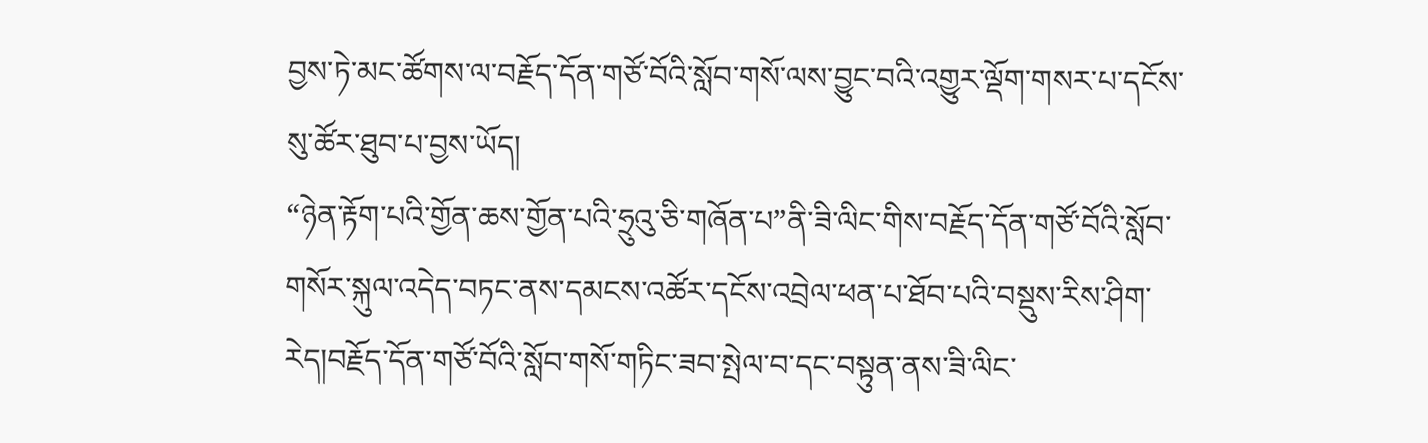བྱས་ཏེ་མང་ཚོགས་ལ་བརྗོད་དོན་གཙོ་བོའི་སློབ་གསོ་ལས་བྱུང་བའི་འགྱུར་ལྡོག་གསར་པ་དངོས་སུ་ཚོར་ཐུབ་པ་བྱས་ཡོད།
“ཉེན་རྟོག་པའི་གྱོན་ཆས་གྱོན་པའི་ཧྲུའུ་ཅི་གཞོན་པ”ནི་ཟི་ལིང་གིས་བརྗོད་དོན་གཙོ་བོའི་སློབ་གསོར་སྐུལ་འདེད་བཏང་ནས་དམངས་འཚོར་དངོས་འབྲེལ་ཕན་པ་ཐོབ་པའི་བསྡུས་རིས་ཤིག་རེད།བརྗོད་དོན་གཙོ་བོའི་སློབ་གསོ་གཏིང་ཟབ་སྤེལ་བ་དང་བསྟུན་ནས་ཟི་ལིང་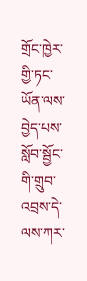གྲོང་ཁྱེར་གྱི་ཏང་ཡོན་ལས་བྱེད་པས་སློབ་སྦྱོང་གི་གྲུབ་འབྲས་དེ་ལས་ཀར་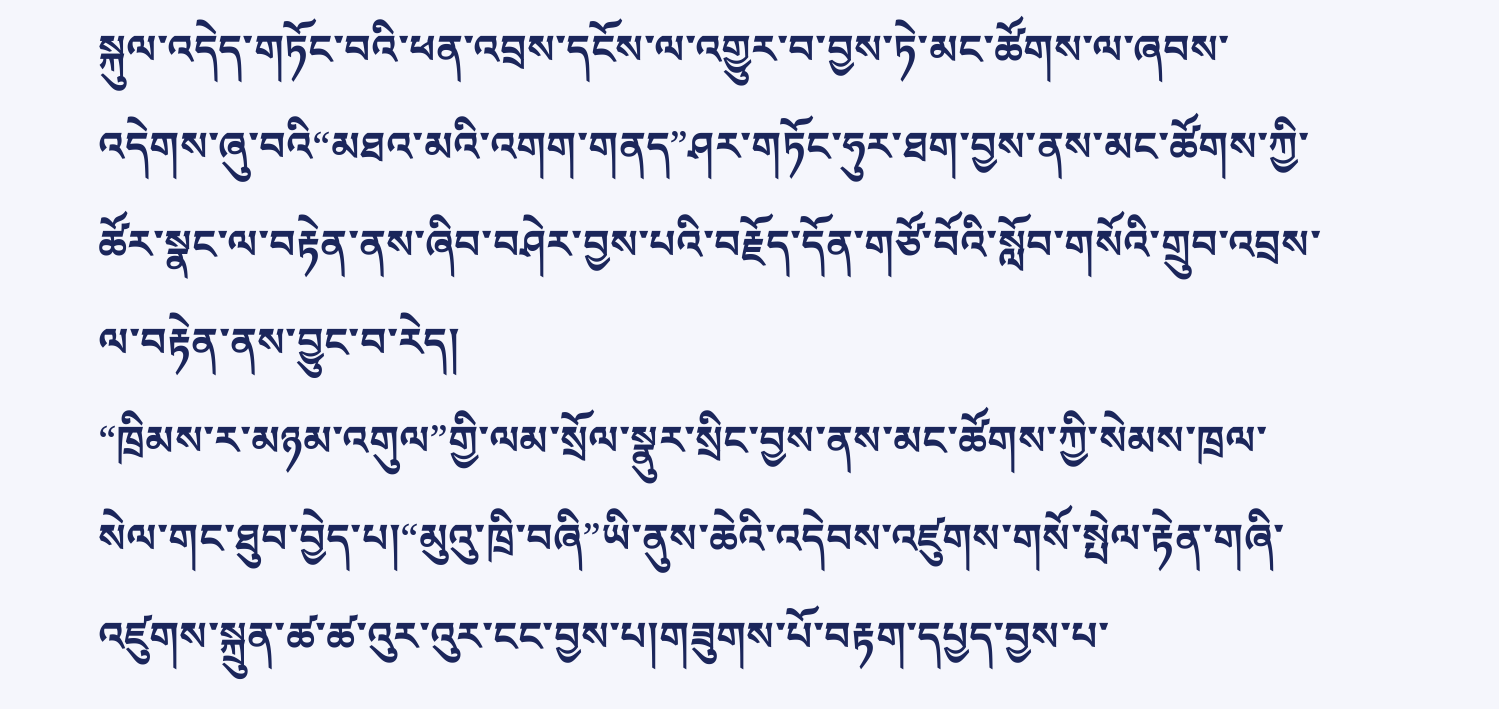སྐུལ་འདེད་གཏོང་བའི་ཕན་འབྲས་དངོས་ལ་འགྱུར་བ་བྱས་ཏེ་མང་ཚོགས་ལ་ཞབས་འདེགས་ཞུ་བའི“མཐའ་མའི་འགག་གནད”ཤར་གཏོང་ཧུར་ཐག་བྱས་ནས་མང་ཚོགས་ཀྱི་ཚོར་སྣང་ལ་བརྟེན་ནས་ཞིབ་བཤེར་བྱས་པའི་བརྗོད་དོན་གཙོ་བོའི་སློབ་གསོའི་གྲུབ་འབྲས་ལ་བརྟེན་ནས་བྱུང་བ་རེད།
“ཁྲིམས་ར་མཉམ་འགུལ”གྱི་ལམ་སྲོལ་སྣུར་སྲིང་བྱས་ནས་མང་ཚོགས་ཀྱི་སེམས་ཁྲལ་སེལ་གང་ཐུབ་བྱེད་པ།“མུའུ་ཁྲི་བཞི”ཡི་ནུས་ཆེའི་འདེབས་འཛུགས་གསོ་སྤེལ་རྟེན་གཞི་འཛུགས་སྐྲུན་ཚ་ཚ་འུར་འུར་ངང་བྱས་པ།གཟུགས་པོ་བརྟག་དཔྱད་བྱས་པ་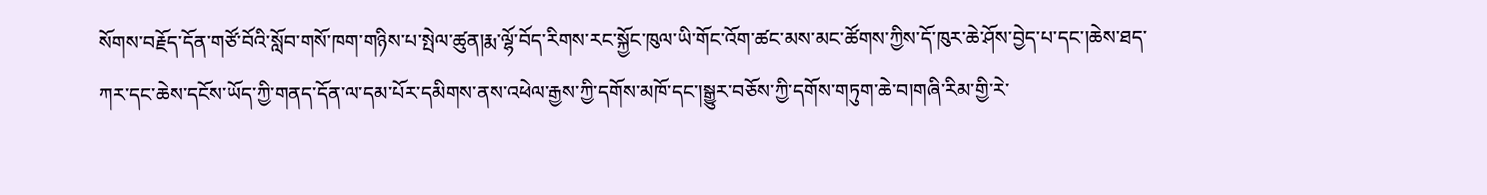སོགས་བརྗོད་དོན་གཙོ་བོའི་སློབ་གསོ་ཁག་གཉིས་པ་སྤེལ་ཚུན།རྨ་ལྷོ་བོད་རིགས་རང་སྐྱོང་ཁུལ་ཡི་གོང་འོག་ཚང་མས་མང་ཚོགས་ཀྱིས་དོ་ཁུར་ཆེ་ཤོས་བྱེད་པ་དང་།ཆེས་ཐད་ཀར་དང་ཆེས་དངོས་ཡོད་ཀྱི་གནད་དོན་ལ་དམ་པོར་དམིགས་ནས་འཕེལ་རྒྱས་ཀྱི་དགོས་མཁོ་དང་།སྒྱུར་བཅོས་ཀྱི་དགོས་གཏུག་ཆེ་བ།གཞི་རིམ་གྱི་རེ་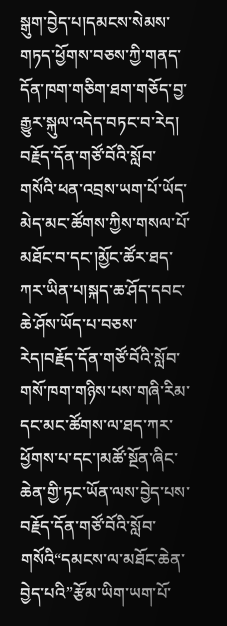སྒུག་བྱེད་པ།དམངས་སེམས་གཏད་ཕྱོགས་བཅས་ཀྱི་གནད་དོན་ཁག་གཅིག་ཐག་གཅོད་བྱ་རྒྱུར་སྐུལ་འདེད་བཏང་བ་རེད།
བརྗོད་དོན་གཙོ་བོའི་སློབ་གསོའི་ཕན་འབྲས་ཡག་པོ་ཡོད་མེད་མང་ཚོགས་ཀྱིས་གསལ་པོ་མཐོང་བ་དང་།མྱོང་ཚོར་ཐད་ཀར་ཡིན་པ།སྐད་ཆ་ཤོད་དབང་ཆེ་ཤོས་ཡོད་པ་བཅས་རེད།བརྗོད་དོན་གཙོ་བོའི་སློབ་གསོ་ཁག་གཉིས་པས་གཞི་རིམ་དང་མང་ཚོགས་ལ་ཐད་ཀར་ཕྱོགས་པ་དང་།མཚོ་སྔོན་ཞིང་ཆེན་གྱི་ཏང་ཡོན་ལས་བྱེད་པས་བརྗོད་དོན་གཙོ་བོའི་སློབ་གསོའི“དམངས་ལ་མཐོང་ཆེན་བྱེད་པའི”རྩོམ་ཡིག་ཡག་པོ་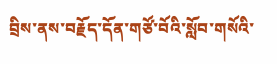བྲིས་ནས་བརྗོད་དོན་གཙོ་བོའི་སློབ་གསོའི་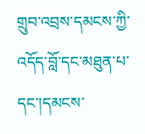གྲུབ་འབྲས་དམངས་ཀྱི་འདོད་བློ་དང་མཐུན་པ་དང་།དམངས་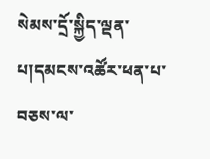སེམས་དྲོ་སྐྱིད་ལྡན་པ།དམངས་འཚོར་ཕན་པ་བཅས་ལ་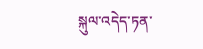སྐུལ་འདེད་ཏན་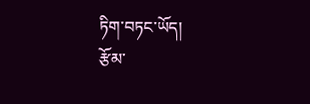ཏིག་བཏང་ཡོད།
རྩོམ་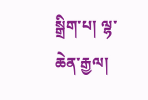སྒྲིག་པ། ལྷ་ཆེན་རྒྱལ།